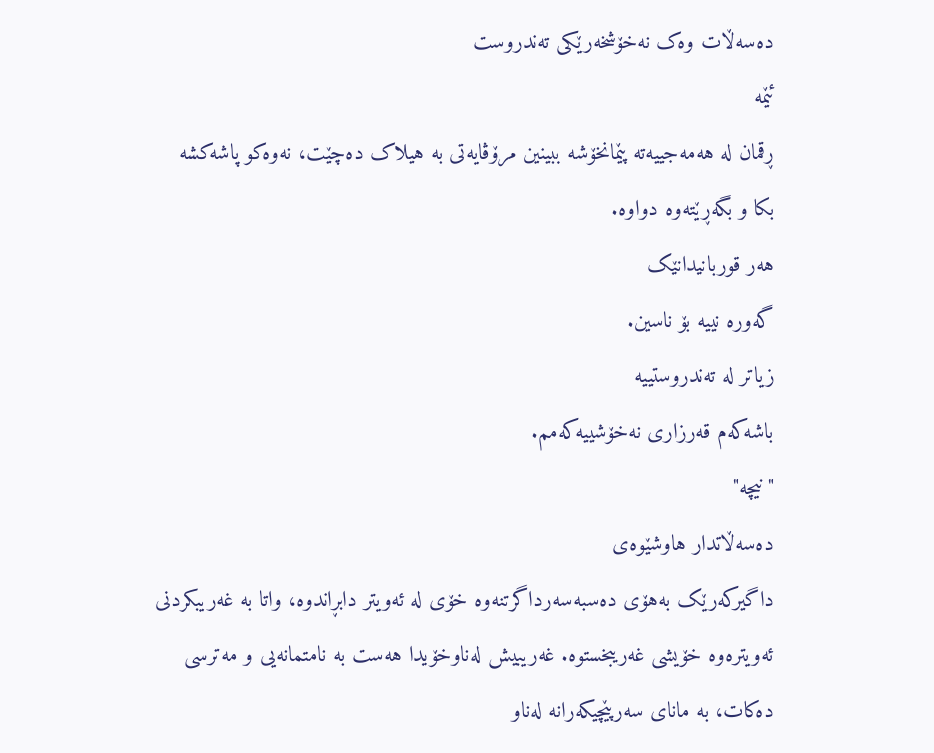دەسەڵات وەک نەخۆشخەرێکی تەندروست
ئێمە
ڕقمان لە هەمەجییەتە پێمانخۆشە ببینین مرۆڤایەتی بە هیلاک دەچێت، نەوەکو پاشەکشە
بکا و بگەڕێتەوە دواوە.
هەر قوربانیدانێک
گەورە نییە بۆ ناسین.
زیاتر لە تەندروستییە
باشەکەم قەرزاری نەخۆشییەکەمم.
"نیچە"
دەسەڵاتدار هاوشێوەی
داگیرکەرێک بەهۆی دەسبەسەرداگرتنەوە خۆی لە ئەویتر دابڕاندوە، واتا بە غەریبکردنی
ئەویترەوە خۆیشی غەریبخستوە. غەریبیش لەناوخۆیدا هەست بە نامتمانەیی و مەترسی
دەکات، بە مانای سەرپێچیکەرانە لەناو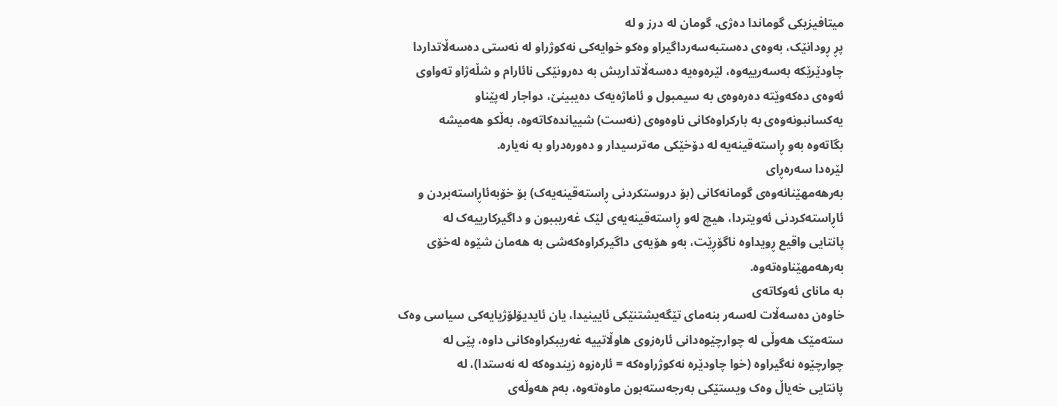میتافیزیکی گوماندا دەژی، گومان لە درز و لە
پڕ ڕودانێک، بەوەی دەستبەسەرداگیراو وەکو خوایەکی نەکوژراو لە نەستی دەسەڵاتداردا
چاودێرێکە بەسەرییەوە، لێرەوەیە دەسەڵاتداریش بە دەرونێکی نائارام و شڵەژاو تەواوی
ئەوەی دەکەوێتە دەرەوەی بە سیمبول و ئاماژەیەک دەیبینێ، دواجار لەپێناو
یەکسانبونەوەی بە بارکراوەکانی ناوەوەی (نەست) شییاندەکاتەوە، بەڵکو هەمیشە
بگاتەوە بەو ڕاستەقینەیە لە دۆخێکی مەترسیدار و دەورەدراو بە نەیارە.
لێرەدا سەرەڕای
بەرهەمهێنانەوەی گومانەکانی (بۆ دروستکردنی ڕاستەقینەیەک) بۆ خۆبەئاڕاستەبردن و
ئاڕاستەکردنی ئەویتردا، هیچ لەو ڕاستەقینەیەی لێک غەریببون و داگیرکارییەک لە
پانتایی واقیع ڕویداوە ناگۆڕێت، بەو هۆیەی داگیرکراوەکەشی بە هەمان شێوە لەخۆی
بەرهەمهێناوەتەوە.
بە مانای ئەوکاتەی
خاوەن دەسەڵات لەسەر بنەمای تێگەیشتنێکی ئایینیدا، یان ئایدیۆلۆژیایەکی سیاسی وەک
ستەمێک هەوڵی لە چوارچێوەدانی ئارەزوی هاوڵاتییە غەریبکراوەکانی داوە، پێی لە
چوارچێوە نەگیراوە (خوا چاودێرە نەکوژراوەکە = ئارەزوە زیندوەکە لە نەستدا)، لە
پانتایی خەیاڵ وەک ویستێکی بەرجەستەبون ماوەتەوە، بەم هەوڵەی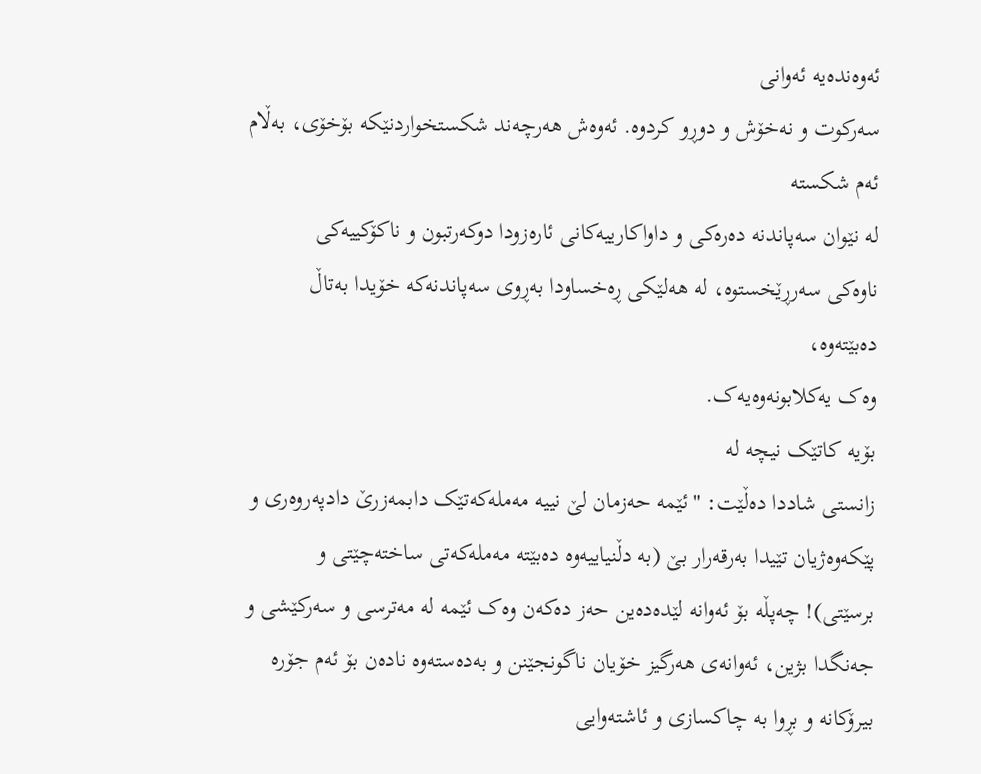ئەوەندەیە ئەوانی
سەرکوت و نەخۆش و دوڕو کردوە. ئەوەش هەرچەند شکستخواردنێکە بۆخۆی، بەڵام ئەم شکستە
لە نێوان سەپاندنە دەرەکی و داواکارییەکانی ئارەزودا دوکەرتبون و ناکۆکییەکی
ناوەکی سەرڕێخستوە، لە هەلێکی ڕەخساودا بەڕوی سەپاندنەکە خۆیدا بەتاڵ دەبێتەوە،
وەک یەکلابونەوەیەک.
بۆیە کاتێک نیچە لە
زانستی شاددا دەڵێت: "ئێمە حەزمان لێ نییە مەملەکەتێک دابمەزرێ دادپەروەری و
پێکەوەژیان تێیدا بەرقەرار بێ (بە دڵنیاییەوە دەبێتە مەملەکەتی ساختەچێتی و
برسێتی)! چەپڵە بۆ ئەوانە لێدەدەین حەز دەکەن وەک ئێمە لە مەترسی و سەرکێشی و
جەنگدا بژین، ئەوانەی هەرگیز خۆیان ناگونجێنن و بەدەستەوە نادەن بۆ ئەم جۆرە
بیرۆکانە و بڕوا بە چاکسازی و ئاشتەوایی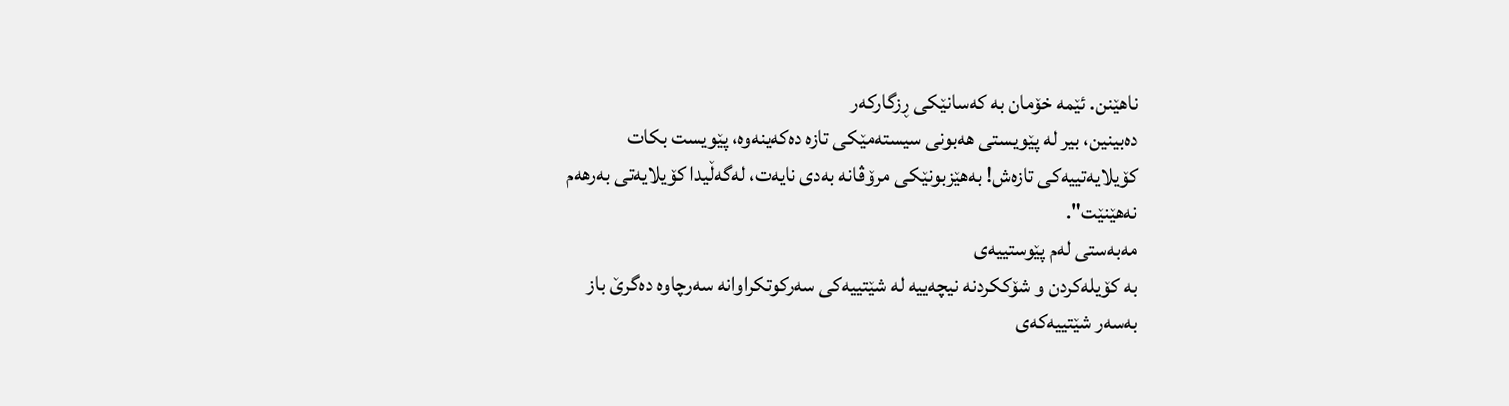ناهێنن. ئێمە خۆمان بە کەسانێکی ڕزگارکەر
دەبینین، بیر لە پێویستی هەبونی سیستەمێکی تازە دەکەینەوە، پێویست بکات
کۆیلایەتییەکی تازەش! بەهێزبونێکی مرۆڤانە بەدی نایەت، لەگەڵیدا کۆیلایەتی بەرهەم
نەهێنێت".
مەبەستی لەم پێوستییەی
بە کۆیلەکردن و شۆککردنە نیچەییە لە شێتییەکی سەرکوتکراوانە سەرچاوە دەگرێ باز
بەسەر شێتییەکەی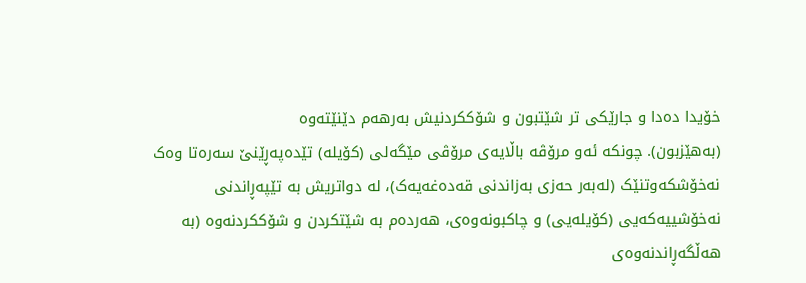خۆیدا دەدا و جارێکی تر شێتبون و شۆککردنیش بەرهەم دێنێتەوە
(بەهێزبون). چونکە ئەو مرۆڤە باڵایەی مرۆڤی مێگەلی (کۆیلە) تێدەپەڕێنێ سەرەتا وەک
نەخۆشکەوتنێک (لەبەر حەزی بەزاندنی قەدەغەیەک)، لە دواتریش بە تێپەڕاندنی
نەخۆشییەکەیی (کۆیلەیی) و چاکبونەوەی، هەردەم بە شێتکردن و شۆککردنەوە (بە
هەڵگەڕاندنەوەی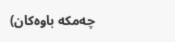چەمکە باوەکان)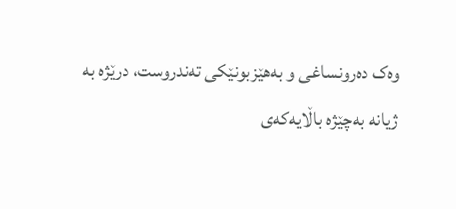وەک دەرونساغی و بەهێزبونێکی تەندروست، درێژە بە
ژیانە بەچێژە باڵایەکەی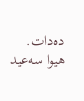دەدات.
هیوا سەعید